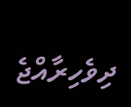ދިވެހިރާއްޖެ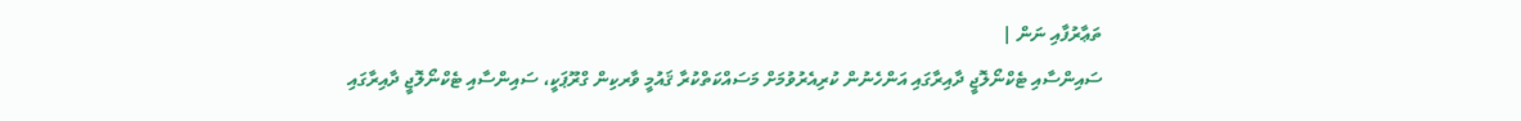ތަޢާރުފާއި ނަން |
ސައިންސާއި ޓެކްނޯލޮޖީ ދާއިރާގައި އަންހެނުން ކުރިއެރުވުމަށް މަސައްކަތްކުރާ ޤައުމީ ވާރކިން ގްރޫޕަކީ، ސައިންސާއި ޓެކްނޯލޮޖީ ދާއިރާގައި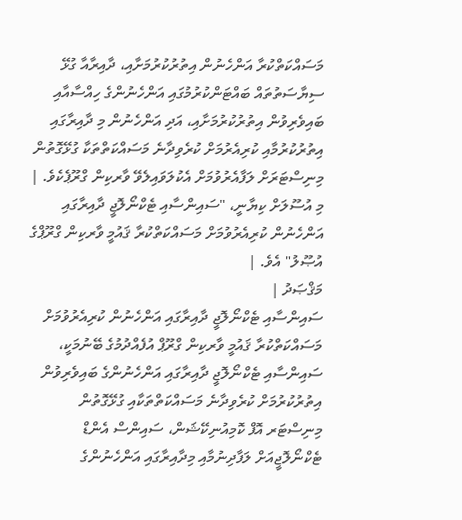މަސައްކަތްކުރާ އަންހެނުން އިތުރުކުރުމަށާއި، ދާއިރާއާ ގުޅޭ ސިޔާސަތުތައް ބައްޓަންކުރުމުގައި އަންހެނުންގެ ހިއްސާއާއި ބައިވެރިވުން އިތުރުކުރުމަށާއި، އަދި އަންހެނުން މި ދާއިރާގައި އިތުރުކުރުމާއި ކުރިއެރުމަށް ކުރެވިދާނެ މަސައްކަތްތަކާ ގުޅޭގޮތުން މިނިސްޓަރަށް ލަފާއެރުވުމަށް އެކުލަވައިލެވޭ ވާރކިން ގްރޫޕެކެވެ. |
މި އުސޫލަށް ކިޔާނީ، "ސައިންސާއި ޓެކްނޯލޮޖީ ދާއިރާގައި އަންހެނުން ކުރިއެރުވުމަށް މަސައްކަތްކުރާ ޤައުމީ ވާރކިން ގްރޫޕްގެ އުޞޫލު" އެވެ. |
މަޤްޞަދު |
ސައިންސާއި ޓެކްނޯލޮޖީ ދާއިރާގައި އަންހެނުން ކުރިއެރުވުމަށް މަސައްކަތްކުރާ ޤައުމީ ވާރކިން ގްރޫޕް އުފެއްދުމުގެ ބޭނުމަކީ، ސައިންސާއި ޓެކްނޯލޮޖީ ދާއިރާގައި އަންހެނުންގެ ބައިވެރިވުން އިތުރުކުރުމަށް ކުރެވިދާނެ މަސައްކަތްތަކާއި ގުޅޭގޮތުން މިނިސްޓަރ އޮފް ކޮމިއުނިކޭޝަން، ސައިންސް އެންޑް ޓެކްނޯލޮޖީއަށް ލަފާދިނުމާއި މިދާއިރާގައި އަންހެނުންގެ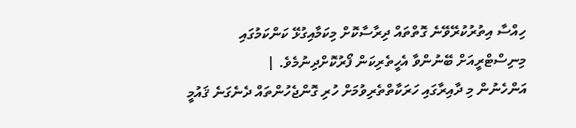ހިއްސާ އިތުރުކުރޭވޭނެ ގޮތްތައް ދިރާސާކޮށް މިކަމާއިގުޅޭ ކަންކަމުގައި މިނިސްޓްރީއަށް ބޭނުންވާ އެހީތެރިކަން ފޯރުކޮށްދިނުމެވެ. |
އަންހެނުން މި ދާއިރާގައި ހަރަކާތްތެރިވުމަށް ހުރި ގޮންޖެހުންތައް ދެނެގަނެ ޤައުމީ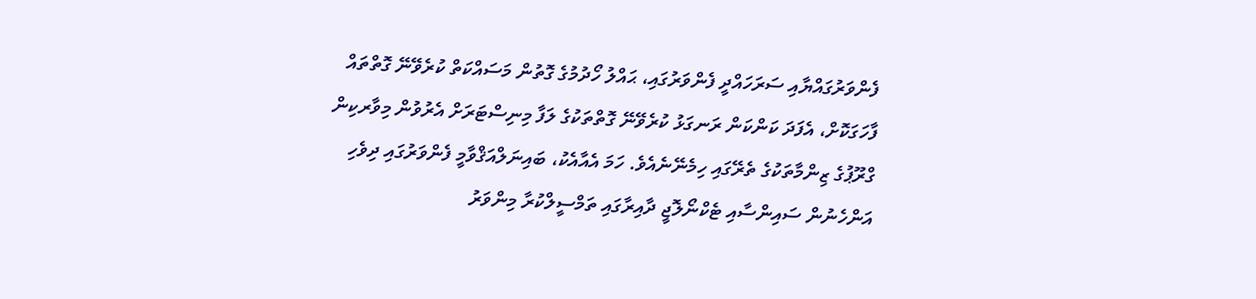ފެންވަރުގައްޔާއި ސަރަހައްދީ ފެންވަރުގައި، ޙައްލު ހޯދުމުގެ ގޮތުން މަސައްކަތް ކުރެވޭނޭ ގޮތްތައް ފާހަގަކޮށް، އެފަދަ ކަންކަން ރަނގަޅު ކުރެވޭނޭ ގޮތްތަކުގެ ލަފާ މިނިސްޓަރަށް އެރުވުން މިވާރކިން ގްރޫޕުގެ ޒިންމާތަކުގެ ތެރޭގައި ހިމެނޭނެއެވެ. ހަމަ އެއާއެކު، ބައިނަލްއަޤްވާމީ ފެންވަރުގައި ދިވެހި އަންހެނުން ސައިންސާއި ޓެކްނޯލޮޖީ ދާއިރާގައި ތަމްސީލްކުރާ މިންވަރު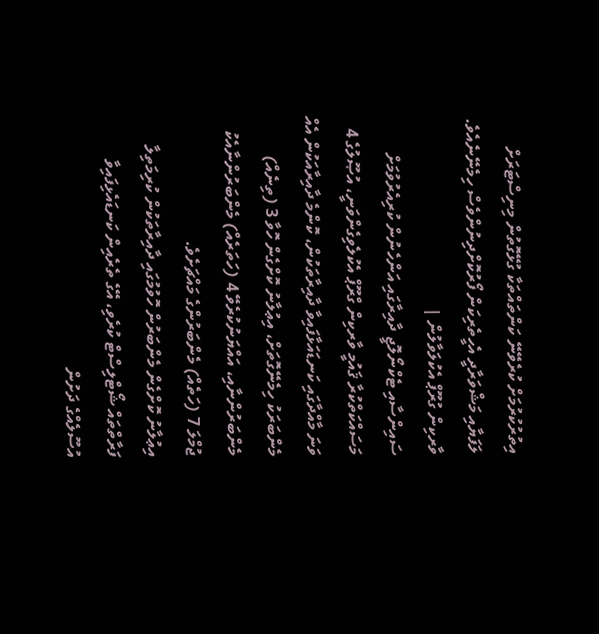އިތުރުކުރުމަށް ކުރެވޭނޭ ކަންތައްތަކާ ގުޅޭގޮތުން މިނިސްޓަރަށް ލަފަޔާއި މަޝްވަރާދީ އެހީތެރިކަން ފޯރުކޮށްދިނުންވެސް ހިމެނޭނެއެވެ.
ވާރކިން ގުރޫޕް އެކުލަވާލުން |
ސައިންސާއި ޓެކްނޯލޮޖީ ދާއިރާގައި އަންހެނުން ކުރިއެރުވުމަށް މަސައްކަތްކުރާ ޤައުމީ ވާރކިން ގްރޫޕް އެކުލެވިގެންވަނީ، އުޞޫލުގެ 4 ވަނަ މާއްދާގައި ކަނޑައަޅާފައިވާ ދާއިރާތަކުން، ކޮންމެ ދާއިރާއަކުން އެއް މެންބަރަކު ހިމެނޭގޮތަށް، އިޢުލާނު ކޮށްގެން ހޮވާ 3 (ތިނެއް) މެންބަރުންނާއި، އައްޔަނުކުރެވޭ 4 (ހަތަރެއް) މެންބަރުންނާއެކު ޖުމްލަ 7 (ހަތެއް) މެންބަރުންގެ މައްޗަށެވެ.
އިޢުލާނު ކޮށްގެން މެންބަރުން ހޮވުމުގައި ދާއިރާތަކުން ކުރިމަތިލާ ފަރާތްތައް ޝޯޓްލިސްޓް ކުރެވި، އޭގެ ތެރެއިން ކަނޑައެޅިފައިވާ އުސޫލެއްގެ ދަށުން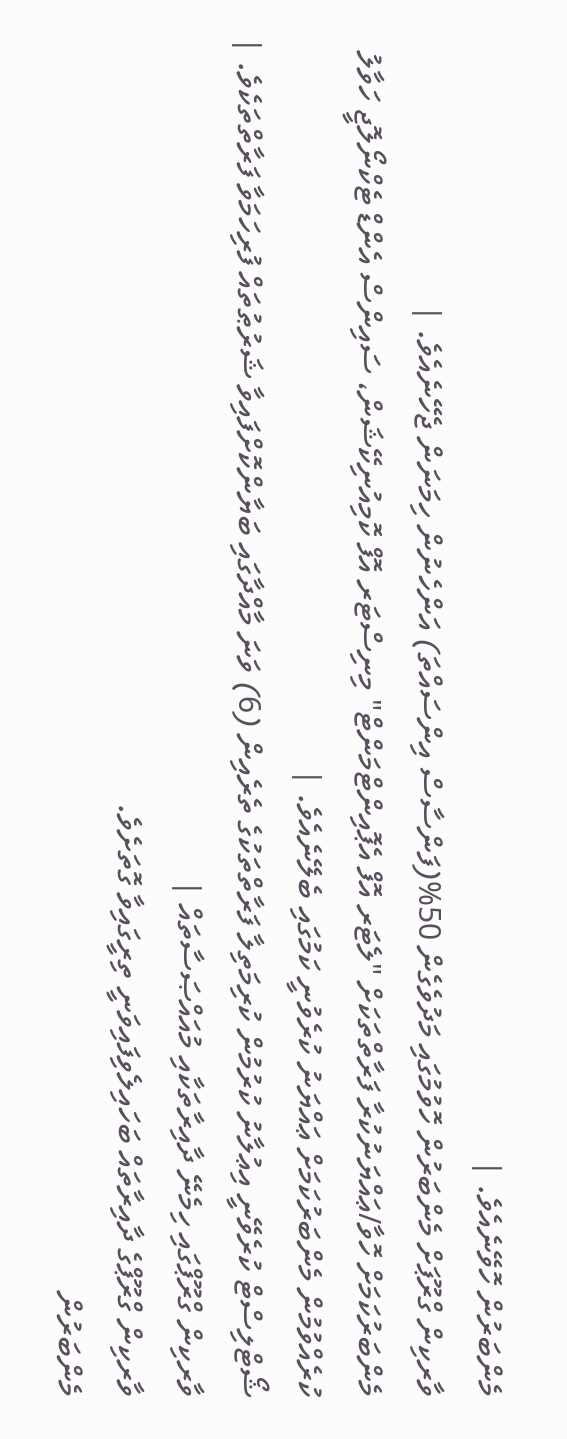މެންބަރުން ހޮވޭނެއެވެ. |
ވާރކިން ގްރޫޕަށް މެންބަރުން ހޮވުމުގައި މަދުވެގެން 50%(ފަންސާސް އިންސައްތަ) އަންހެނުން ހިމަނަން ޖެހޭނެއެވެ. |
މެންބަރުކަމަށް ހޮވާ/ޢައްޔަނުކުރާ ފަރާތްތަކަށް "ލެޓަރ އޮފް އެޕޮއިންޓްމަންޓް" މިނިސްޓަރ އޮފް ކޮމިއުނިކޭޝަން، ސައިންސް އެންޑް ޓެކްނޯލޮޖީ ހަވާލު ކުރެއްވުމުން މެންބަރުކަމަށް ޢައްޔަނު ކުރެވުނީ ކަމުގައި ބެލޭނެއެވެ. |
ޝޯޓްލިސްޓް ކުރެވޭނީ އިޢުލާނު ކުރުމުން ކުރިމަތިލާ ފަރާތްތަކުގެ ތެރެއިން (6) ވަނަ މާއްދާގައި ބަޔާންކޮށްފައިވާ ޝަރުޠުތައް ފުރިހަމަވާ ފަރާތްތަކެވެ. |
ވާރކިން ގްރޫޕްގައި ހިމެނޭ ދާއިރާތަކާއި މުއައްޞަސާތައް |
ވާރކިން ގްރޫޕްގެ ދާއިރާތައް ބަހައިލެވިފައިވަނީ ތިރީގައިވާ ގޮތަށެވެ.
މެންބަރުން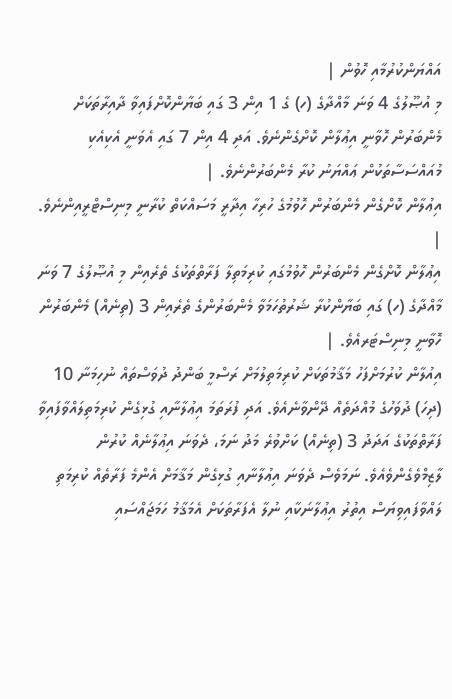އައްޔަންކުރުމާއި ހޮވުން |
މި އުޞޫލުގެ 4 ވަނަ މާއްދާގެ (ހ) ގެ 1 އިން 3 ގައި ބަޔާންކޮށްފައިވާ ދާއިރާތަކަށް މެންބަރުން ހޮވާނީ އިޢުލާން ކޮށްގެންނެވެ. އަދި 4 އިން 7 ގައި އެވަނީ އެކިއެކި މުއައްސަސާތަކުން ޢައްޔަނު ކުރާ މެންބަރުންނެވެ. |
އިޢުލާން ކޮށްގެން މެންބަރުން ހޮވުމުގެ ހުރިހާ އިދާރީ މަސައްކަތް ކުރާނީ މިނިސްޓްރީއިންނެވެ. |
އިޢުލާން ކޮށްގެން މެންބަރުން ހޮވުމުގައި ކުރިމަތިލާ ފަރާތްތަކުގެ ތެރެއިން މި އުޞޫލުގެ 7 ވަނަ މާއްދާގެ (ހ) ގައި ބަޔާންކުރާ ޝަރުތުހަމަވާ މެންބަރުންގެ ތެރެއިން 3 (ތިނެއް) މެންބަރުން ހޮވާނީ މިނިސްޓަރއެވެ. |
އިއުލާން ކުރުމަށްފަހު މަޤާމުތަކަށް ކުރިމަތިލުމަށް ރަސްމީ ބަންދު ދުވަސްތައް ނުހިމަނާ 10 (ދިހަ) ދުވަހުގެ މުއްދަތެއް ދޭންވާނެއެވެ. އަދި ފުރަތަމަ އިޢުލާނާއި ގުޅިގެން ކުރިމަތިލައްވާފައިވާ ފަރާތްތަކުގެ އަދަދު 3 (ތިނެއް) ކަށްވުރެ މަދު ނަމަ، ދެވަނަ އިޢުލާނެއް ކުރުން ލާޒިމްވެގެންވެއެވެ. ނަމަވެސް ދެވަނަ އިޢުލާނާއި ގުޅިގެން މަޤާމަށް އެންމެ ފަރާތެއް ކުރިމަތި ލައްވާފައިވިޔަސް އިތުރު އިޢުލާނަކާއި ނުލާ އެފަރާތަކަށް އެމަޤާމު ހަމަޖައްސައި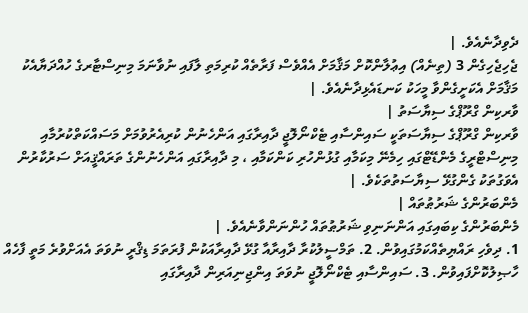ދެވިދާނެއެވެ. |
ޖެހިޖެހިގެން 3 (ތިނެއް) އިޢުލާންކޮށް މަޤާމަށް އެއްވެސް ފަރާތެއް ކުރިމަތި ލާފައި ނުވާނަމަ މިނިސްޓާރގެ ހުއްދަޔާއެކު މަޤާމަށް އެކަށީގެންވާ މީހަކު ކަނޑައެޅިދާނެއެވެ. |
ވާރކިން ގްރޫޕްގެ ސިޔާސަތު |
ވާރކިން ގްރޫޕްގެ ސިޔާސަތަކީ ސައިންސާއި ޓެކްނޯލޮޖީ ދާއިރާގައި އަންހެނުން ކުރިއެރުވުމަށް މަސައްކަތްކުރުމާއި މިނިސްޓްރީގެ މެންޑޭޓްގައި ހިމެނޭ މިކަމާއި ގުޅުންހުރި ކަންކަމާއި ، މި ދާއިރާގައި އަންހެނުންގެ ތަރައްޤީއަށް ސަރުކާރުން އެވަގުތަކު ގެންގުޅޭ ސިޔާސަތުތަކެވެ. |
މެންބަރުންގެ ޝަރުޠުތައް |
މެންބަރުންގެ ކިބައިގައި އަންނަނިވި ޝަރުޠުތައް ހުންނަންވާނެއެވެ. |
1. ދިވެހި ރައްޔިތެއްކަމުގައިވުން. 2. ތަމްސީލުކުރާ ދާއިރާއާ ގުޅޭ ދާއިރާއަކުން ފުރަތަމަ ޑިޤްރީ ނުވަތަ އެއަށްވުރެ މަތީ ފާހެއް ހާޞިލުކޮށްފައިވުން. 3. ސައިންސާއި ޓެކްނޯލޮޖީ ނުވަތަ އިންޖިނިއަރިން ދާއިރާގައި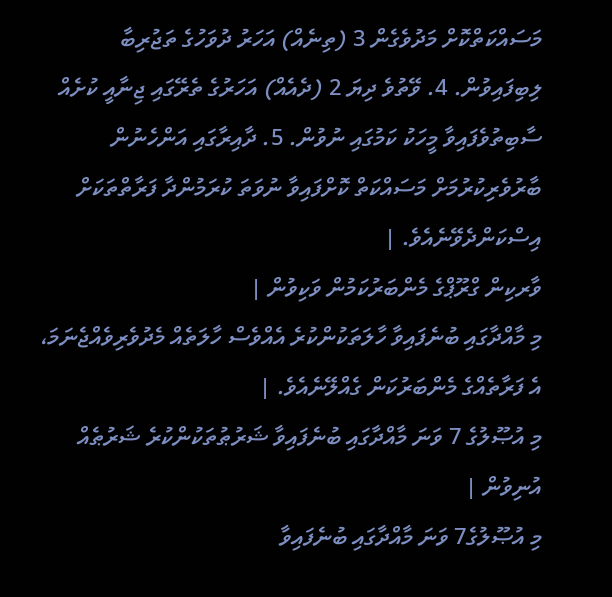މަސައްކަތްކޮށް މަދުވެގެން 3 (ތިނެއް) އަހަރު ދުވަހުގެ ތަޖުރިބާ ލިބިފައިވުން. 4. ވޭތުވެ ދިޔަ 2 (ދެއެއް) އަހަރުގެ ތެރޭގައި ޖިނާއީ ކުށެއް ސާބިތުވެފައިވާ މީހަކު ކަމުގައި ނުވުން. 5. ދާއިރާގައި އަންހެނުން ބާރުވެރިކުރުމަށް މަސައްކަތް ކޮށްފައިވާ ނުވަތަ ކުރަމުންދާ ފަރާތްތަކަށް އިސްކަންދެވޭނެއެވެ. |
ވާރކިން ގްރޫޕްގެ މެންބަރުކަމުން ވަކިވުން |
މި މާއްދާގައި ބުނެފައިވާ ހާލަތަކުންކުރެ އެއްވެސް ހާލަތެއް މެދުވެރިވެއްޖެނަމަ، އެ ފަރާތެއްގެ މެންބަރުކަން ގެއްލޭނެއެވެ. |
މި އުޞޫލުގެ 7 ވަނަ މާއްދާގައި ބުނެފައިވާ ޝަރުޠުތަކުންކުރެ ޝަރުޠެއް އުނިވުން |
މި އުޞޫލުގެ7 ވަނަ މާއްދާގައި ބުނެފައިވާ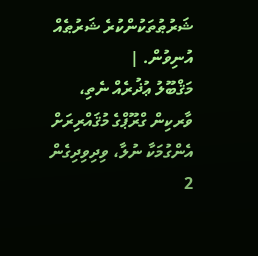ޝަރުޠުތަކުންކުރެ ޝަރުޠެއް އުނިވުން. |
މަޤްބޫލު ޢުޛުރެއް ނެތި، ވާރކިން ގްރޫޕްގެ މުޤައްރިރަށް އެންގުމަކާ ނުލާ، ވިދިވިދިގެން 2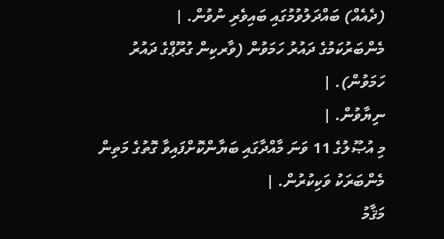(ދެއެއް) ބައްދަލުވުމުގައި ބައިވެރި ނުވުން. |
މެންބަރުކަމުގެ ދައުރު ހަމަވުން (ވާރކިން ގުރޫޕްގެ ދައުރު ހަމަވުން). |
ނިޔާވުން. |
މި އުޞޫލުގެ 11 ވަނަ މާއްދާގައި ބަޔާންކޮށްފައިވާ ގޮތުގެ މަތިން މެންބަރަކު ވަކިކުރުން. |
މަޤާމު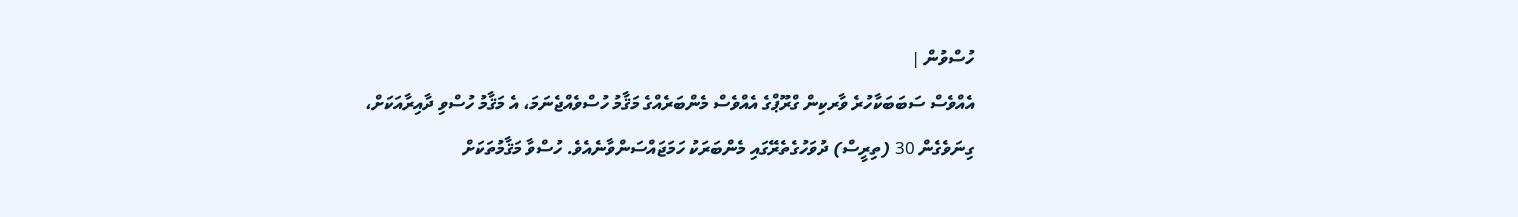ހުސްވުން |
އެއްވެސް ސަބަބަކާހުރެ ވާރކިން ގްރޫޕްގެ އެއްވެސް މެންބަރެއްގެ މަޤާމު ހުސްވެއްޖެނަމަ، އެ މަޤާމު ހުސްވި ދާއިރާއަކަށް، ގިނަވެގެން 30 (ތިރީސް) ދުވަހުގެތެރޭގައި މެންބަރަކު ހަމަޖައްސަންވާނެއެވެ. ހުސްވާ މަޤާމުތަކަށް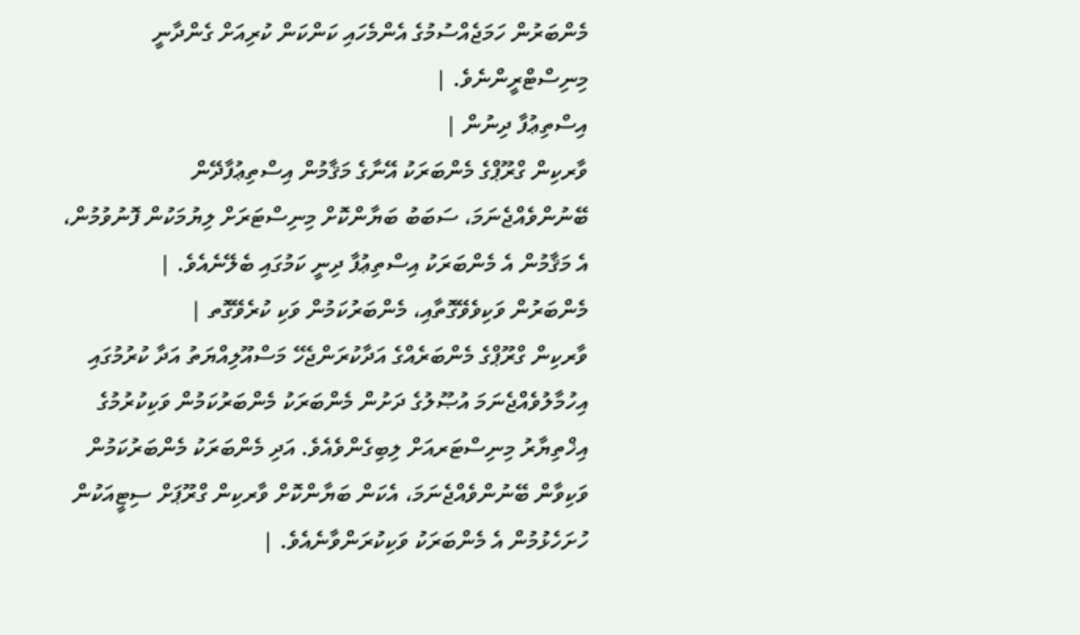މެންބަރުން ހަމަޖެއްސުމުގެ އެންމެހައި ކަންކަން ކުރިއަށް ގެންދާނީ މިނިސްޓްރީންނެވެ. |
އިސްތިޢުފާ ދިނުން |
ވާރކިން ގްރޫޕްގެ މެންބަރަކު އޭނާގެ މަޤާމުން އިސްތިޢުފާދޭން ބޭނުންވެއްޖެނަމަ، ސަބަބު ބަޔާންކޮށް މިނިސްޓަރަށް ލިޔުމަކުން ފޮނުވުމުން، އެ މަޤާމުން އެ މެންބަރަކު އިސްތިޢުފާ ދިނީ ކަމުގައި ބެލޭނެއެވެ. |
މެންބަރުން ވަކިވެވޭގޮތާއި، މެންބަރުކަމުން ވަކި ކުރެވޭގޮތ |
ވާރކިން ގްރޫޕްގެ މެންބަރެއްގެ އަދާކުރަންޖެހޭ މަސްއޫލިއްޔަތު އަދާ ކުރުމުގައި އިހުމާލުވެއްޖެނަމަ އުޞޫލުގެ ދަށުން މެންބަރަކު މެންބަރުކަމުން ވަކިކުރުމުގެ އިޚްތިޔާރު މިނިސްޓަރއަށް ލިބިގެންވެއެވެ. އަދި މެންބަރަކު މެންބަރުކަމުން ވަކިވާން ބޭނުންވެއްޖެނަމަ، އެކަން ބަޔާންކޮށް ވާރކިން ގްރޫޕަށް ސިޓީއަކުން ހުށަހެޅުމުން އެ މެންބަރަކު ވަކިކުރަންވާނެއެވެ. |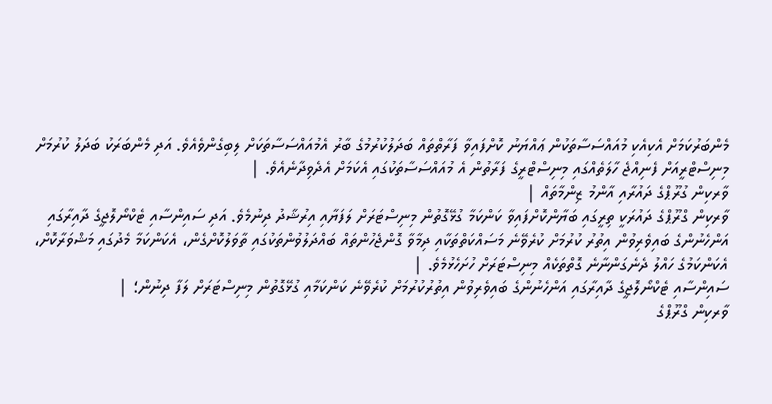މެންބަރުކަމަށް އެކިއެކި މުއައްސަސާތަކުން ޢައްޔަނު ކޮށްފައިވާ ފަރާތްތައް ބަދަލުކުރުމުގެ ބާރު އެމުއައްސަސާތަކަށް ލިބިގެންވެއެވެ. އަދި މެންބަރަކު ބަދަލު ކުރުމަށް މިނިސްޓްރީއަށް ފެނިއްޖެ ހާލަތެއްގައި މިނިސްޓްރީގެ ފަރާތުން އެ މުއައްސަސާތަކުގައި އެކަމަށް އެދެވިދާނެއެވެ. |
ވާރކިން ގުރޫޕްގެ ދައުރާއި އާންމު ޒިންމާތައް |
ވާރކިން ގްރޫޕްގެ ދައުރަކީ ތިރީގައި ބަޔާންކޮށްފައިވާ ކަންކަމާ ގުޅޭގޮތުން މިނިސްޓަރަށް ލަފަޔާއި އިރުޝާދު ދިނުމެވެ. އަދި ސައިންސާއި ޓެކްނޯލޮޖީގެ ދާއިރާގައި އަންހެނުންގެ ބައިވެރިވުން އިތުރު ކުރުމަށް ކުރެވޭނެ މަސައްކަތްތަކާއި ދިމާވާ ގޮންޖެހުންތައް ބައްދަލުވުންތަކުގައި ތާވަލުކޮށްގެން، އެކަންކަމާ މެދުގައި މަޝްވަރާކޮށް، އެކަންކަމުގެ ހައްލު ދެނެގަންނާނެ ގޮތްތަކެއް މިނިސްޓަރަށް ހުށަހެޅުމެވެ. |
ސައިންސާއި ޓެކްނޯލޮޖީގެ ދާއިރާގައި އަންހެނުންގެ ބައިވެރިވުން އިތުރުކުރުމަށް ކުރެވޭނެ ކަންކަމާއި ގުޅޭގޮތުން މިނިސްޓަރަށް ލަފާ ދިނުން؛ |
ވާރކިން ގްރޫޕްގެ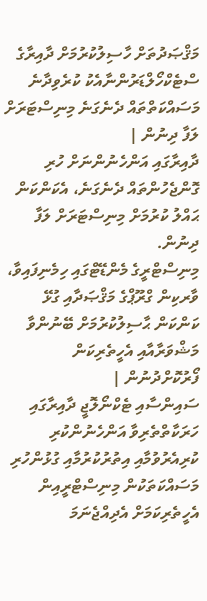މަޤްޞަދުތަށް ހާސިލުކުރުމަށް ދާއިރާގެ ސްޓެކްހޯލްޑަރުންނާއެކު ކުރެވިދާނެ މަސައްކަތްތައް ދެނެގަނެ މިނިސްޓަރަށް ލަފާ ދިނުން |
ދާއިރާގައި އަންހެނުންނަށް ހުރި ގޮންޖެހުންތައް ދެނެގަނެ، އެކަންކަން ޙައްލު ކުރުމަށް މިނިސްޓަރަށް ލަފާ ދިނުން.
މިނިސްޓްރީގެ މެންޑޭޓްގައި ހިމެނިފައިވާ، ވާރކިން ގްރޫޕްގެ މަޤްޞަދާއި ގުޅޭ ކަންކަން ޙާސިލުކުރުމަށް ބޭނުންވާ މަޝްވަރާއާއި އެހީތެރިކަން ފޯރުކޮށްދުނުން |
ސައިންސާއި ޓެކްނޯލޮޖީ ދާއިރާގައި ހަރަކާތްތެރިވާ އަންހެނުންކުރި ކުރިއެރުވުމާއި އިތުރުކުރުމާއި ގުޅުންހުރި މަސައްކަތަކުން މިނިސްޓްރީއިން އެހީތެރިކަމަށް އެދިއްޖެނަމަ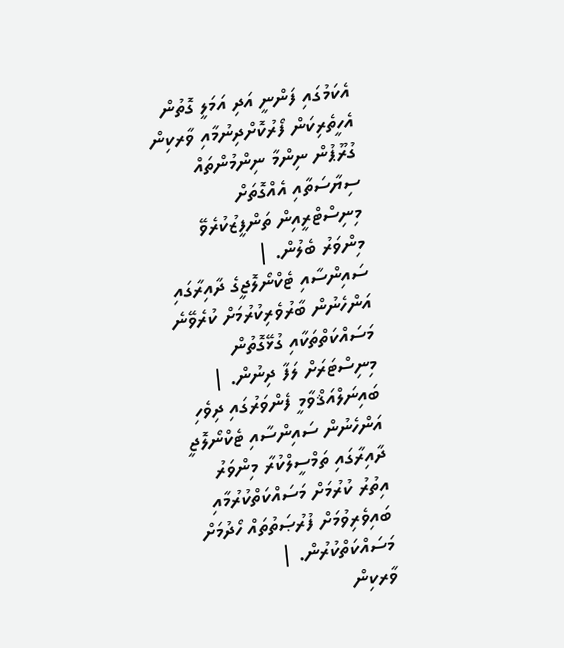އެކަމުގައި ފަންނީ އަދި އަމަލީ ގޮތުން އެހީތެރިކަން ފޯރުކޮށްދިނުމާއި ވާރކިން ގުރޫޕުން ނިންމާ ނިންމުންތައް ސިޔާސަތާއި އެއްގޮތަށް މިނިސްޓްރީއިން ތަންފީޒުކުރެވޭ މިންވަރު ބެލުން. |
ސައިންސާއި ޓެކްނޯލޮޖީގެ ދާއިރާގައި އަންހެނުން ބާރުވެރިކުރުމަށް ކުރެވޭނެ މަސައްކަތްތަކާއި ގުޅޭގޮތުން މިނިސްޓަރަށް ލަފާ ދިނުން. |
ބައިނަލްއަޤްވާމީ ފެންވަރުގައި ދިވެހި އަންހެނުން ސައިންސާއި ޓެކްނޯލޮޖީ ދާއިރާގައި ތަމްސީލްކުރާ މިންވަރު އިތުރު ކުރުމަށް މަސައްކަތްކުރުމާއި ބައިވެރިވުމަށް ފުރުޞަތުތައް ހޯދުމަށް މަސައްކަތްކުރުން. |
ވާރކިން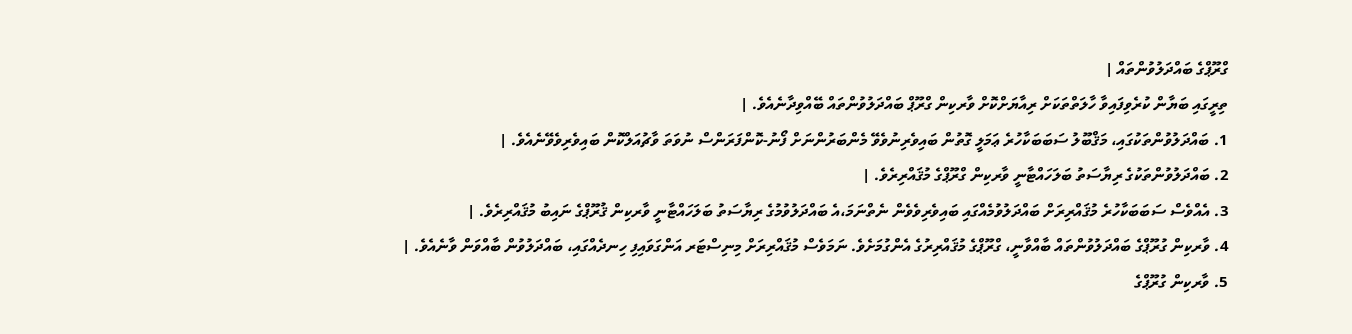ގްރޫޕްގެ ބައްދަލުވުންތައް |
ތިރީގައި ބަޔާން ކުރެވިފައިވާ ހާލަތްތަކަށް ރިއާޔަށްކޮށް ވާރކިން ގްރޫޕް ބައްދަލުވުންތައް ބޭއްވިދާނެއެވެ. |
1. ބައްދަލުވުންތަކުގައި، މަޤްބޫލު ސަބަބަކާހުރެ ޢަމަލީ ގޮތުން ބައިވެރިނުވެވޭ މެންބަރުންނަށް ފޯނު-ކޮންފަރަންސް ނުވަތަ ވާޗުއަލްކޮން ބައިވެރިވެވޭނެއެވެ. |
2. ބައްދަލުވުންތަކުގެ ރިޔާސަތު ބަލަހައްޓާނީ ވާރކިން ގްރޫޕްގެ މުޤައްރިރެވެ. |
3. އެއްވެސް ސަބަބަކާހުރެ މުޤައްރިރަށް ބައްދަލުވުމެއްގައި ބައިވެރިވެވެން ނެތްނަމަ،އެ ބައްދަލުވުމުގެ ރިޔާސަތު ބަލަހައްޓާނީ ވާރކިން ޤުރޫޕްގެ ނައިބު މުޤައްރިރެވެ. |
4. ވާރކިން ގުރޫޕްގެ ބައްދަލުވުންތައް ބާއްވާނީ، ގްރޫޕްގެ މުޤައްރިރުގެ އެންގުމަށެވެ. ނަމަވެސް މުޤައްރިރަށް މިނިސްޓަރ އަންގަވައިފި ހިނދެއްގައި، ބައްދަލުވުން ބާއްވަން ވާނެއެވެ. |
5. ވާރކިން ގުރޫޕްގެ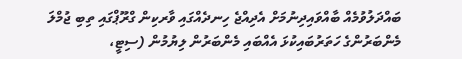ބައްދަލުވުމެއް ބާއްވައިދިނުމަށް އެދިއްޖެ ހިނދެއްގައި ވާރކިން ގްރޫޕްގައި ތިބި ޖުމްލަ މެންބަރުންގެ ހަތަރުބައިކުޅަ އެއްބައި މެންބަރުން ލިޔުމުން (ސިޓީ،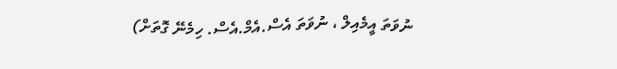ނުވަތަ އީމެއިލް ، ނުވަތަ އެސް.އެމް.އެސް. ހިމެނޭ ގޮތަށް)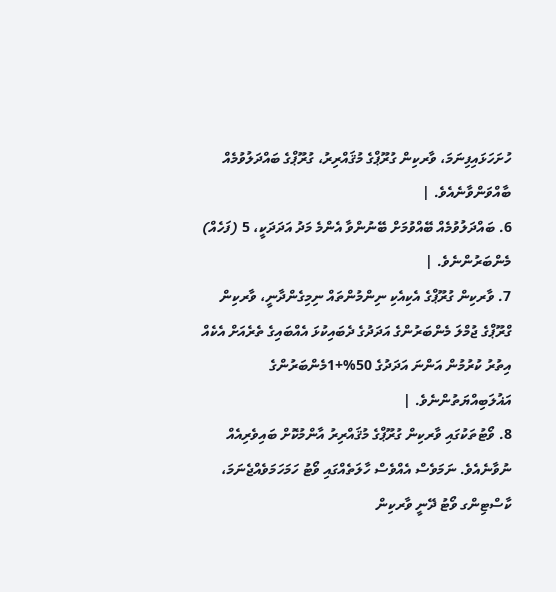ހުށަހަޅައިފިނަމަ، ވާރކިން ގުރޫޕްގެ މުޤައްރިރު، ގުރޫޕްގެ ބައްދަލުވުމެއް ބާއްވަންވާނެއެވެ. |
6. ބައްދަލުވުމެއް ބޭއްވުމަށް ބޭނުންވާ އެންމެ މަދު އަދަދަކީ، 5 (ފަހެއް) މެންބަރުންނެވެ. |
7. ވާރކިން ގުރޫޕްގެ އެކިއެކި ނިންމުންތައް ނިމިގެންދާނީ، ވާރކިން ގްރޫޕްގެ ޖުމްލަ މެންބަރުންގެ އަދަދުގެ ދެބައިކުޅަ އެއްބައިގެ ތެރެއަށް އެކެއް އިތުރު ކުރުމުން އަންނަ އަދަދުގެ 50%+1މެންބަރުންގެ އަޣުލަބިއްޔަތުންނެވެ. |
8. ވޯޓުތަކުގައި ވާރކިން ގުރޫޕްގެ މުޤައްރިރު އާންމުކޮށް ބައިވެރިއެއް ނުވާނެއެވެ. ނަމަވެސް އެއްވެސް ހާލަތެއްގައި ވޯޓު ހަމަހަމަވެއްޖެނަމަ، ކާސްޓިންގ ވޯޓު ދޭނީ ވާރކިން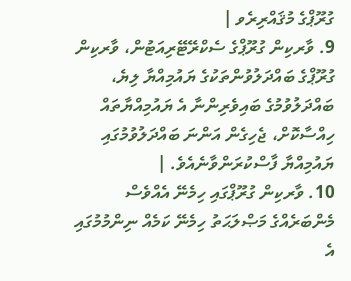ގުރޫޕްގެ މުޤައްރިރެވ |
9. ވާރކިން ގުރޫޕްގެ ސެކްރޭޓޭރިއަޓުން، ވާރކިން ގުރޫޕްގެ ބައްދަލުވުންތަކުގެ ޔައުމިއްޔާ ލިޔެ، ބައްދަލުވުމުގެ ބައިވެރިންނާ އެ ޔައުމިއްޔާތައް ހިއްސާކޮށް، ޖެހިގެން އަންނަ ބައްދަލުވުމުގައި ޔައުމިއްޔާ ފާސްކުރަންވާނެއެވެ. |
10. ވާރކިން ގުރޫޕްގައި ހިމެނޭ އެއްވެސް މެންބަރެއްގެ މަޞްލަޙަތު ހިމެނޭ ކަމެއް ނިންމުމުގައި އެ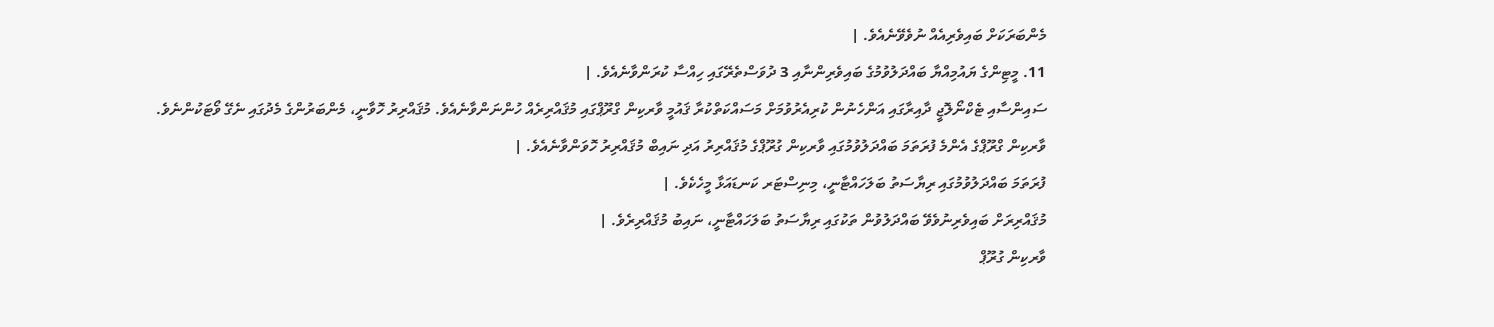މެންބަރަކަށް ބައިވެރިއެއް ނުވެވޭނެއެވެ. |
11. މީޓިންގެ ޔައުމިއްޔާ ބައްދަލުވުމުގެ ބައިވެރިންނާއި 3 ދުވަސްތެރޭގައި ހިއްސާ ކުރަންވާނެއެވެ. |
ސައިންސާއި ޓެކްނޯލޮޖީ ދާއިރާގައި އަންހެނުން ކުރިއެރުވުމަށް މަސައްކަތްކުރާ ޤައުމީ ވާރކިން ގްރޫޕްގައި މުޤައްރިރެއް ހުންނަންވާނެއެވެ. މުޤައްރިރު ހޮވާނީ، މެންބަރުންގެ މެދުގައި ނެގޭ ވޯޓަކުންނެވެ. ވާރކިން ގްރޫޕްގެ އެންމެ ފުރަތަމަ ބައްދަލުވުމުގައި ވާރކިން ގުރޫޕްގެ މުޤައްރިރު އަދި ނައިބް މުޤައްރިރު ހޮވަންވާނެއެވެ. |
ފުރަތަމަ ބައްދަލުވުމުގައި ރިޔާސަތު ބަލަހައްޓާނީ، މިނިސްޓަރ ކަނޑައަޅާ މީހެކެވެ. |
މުޤައްރިރަށް ބައިވެރިނުވެވޭ ބައްދަލުވުން ތަކުގައި ރިޔާސަތު ބަލަހައްޓާނީ، ނައިބު މުޤައްރިރެވެ. |
ވާރކިން ގުރޫޕް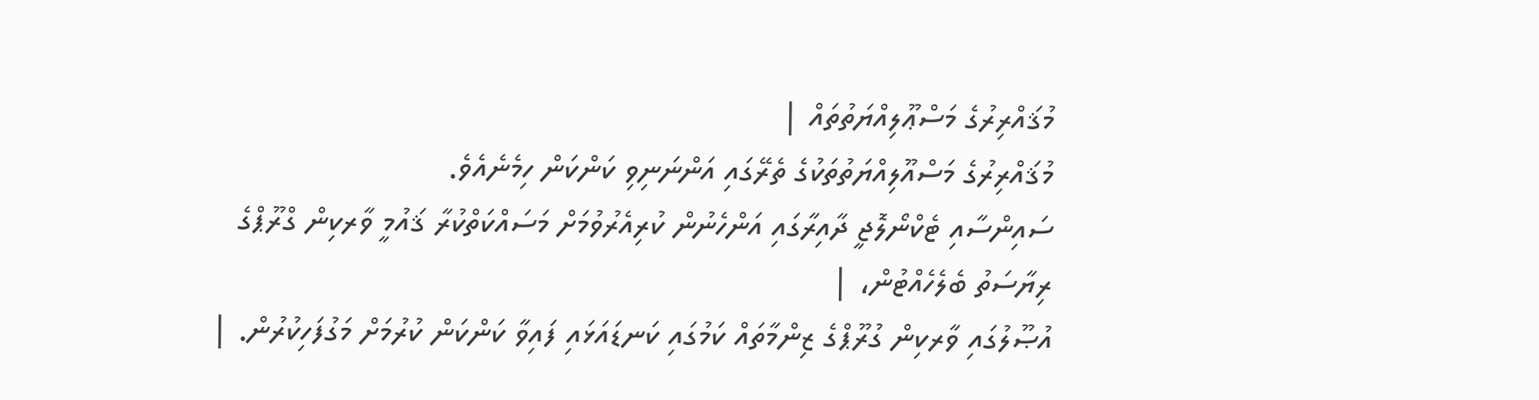މުޤައްރިރުގެ މަސްޢޫލިއްޔަތުތައް |
މުޤައްރިރުގެ މަސްއޫލިއްޔަތުތަކުގެ ތެރޭގައި އަންނަނިވި ކަންކަން ހިމެނެއެވެ.
ސައިންސާއި ޓެކްނޯލޮޖީ ދާއިރާގައި އަންހެނުން ކުރިއެރުވުމަށް މަސައްކަތްކުރާ ޤައުމީ ވާރކިން ގްރޫޕްގެ ރިޔާސަތު ބެލެހެއްޓުން، |
އުޞޫލުގައި ވާރކިން ގުރޫޕްގެ ޒިންމާތައް ކަމުގައި ކަނޑައަޅައި ފައިވާ ކަންކަން ކުރުމަށް މަގުފަހިކުރުން. |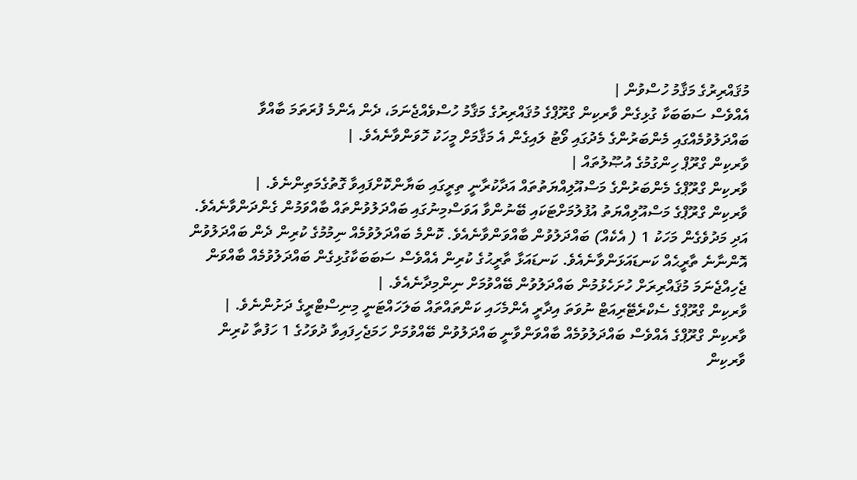މުޤައްރިރުގެ މަޤާމު ހުސްވުން |
އެއްވެސް ސަބަބަކާ ގުޅިގެން ވާރކިން ގްރޫޕްގެ މުޤައްރިރުގެ މަޤާމު ހުސްވެއްޖެނަމަ، ދެން އެންމެ ފުރަތަމަ ބާއްވާ ބައްދަލުވުމެއްގައި މެންބަރުންގެ މެދުގައި ވޯޓު ލައިގެން އެ މަޤާމަށް މީހަކު ހޮވަންވާނެއެވެ. |
ވާރކިން ގްރޫޕް ހިންގުމުގެ އުޞޫލުތައް |
ވާރކިން ގްރޫޕްގެ މެންބަރުންގެ މަސްއޫލިއްޔަތުތައް އަދާކުރާނީ ތިރީގައި ބަޔާންކޮށްފައިވާ ގޮތުގެމަތިންނެވެ. |
ވާރކިން ގްރޫޕްގެ މަސްއޫލިއްޔަތު އުފުލުމަށްޓަކައި ބޭނުންވާ އަވަސްމިނުގައި ބައްދަލުވުންތައް ބާއްވަމުން ގެންދަންވާނެއެވެ. އަދި މަދުވެގެން މަހަކު 1 ( އެކެއް) ބައްދަލުވުން ބާއްވަންވާނެއެވެ. ކޮންމެ ބައްދަލުވުމެއް ނިމުމުގެ ކުރިން ދެން ބައްދަލުވުން އޮންނާނެ ތާރީޙެއް ކަނޑައަޅަންވާނެއެވެ. ކަނޑައަޅާ ތާރީޙުގެ ކުރިން އެއްވެސް ސަބަބަކާގުޅިގެން ބައްދަލުވުމެއް ބާއްވަން ޖެހިއްޖެނަމަ މުޤައްރިރަށް ހުށަހެޅުމުން ބައްދަލުވުން ބޭއްވުމަށް ނިންމިދާނެއެވެ. |
ވާރކިން ގްރޫޕްގެ ސެކްރެޓޭރިއަޓް ނުވަތަ އިދާރީ އެންމެހައި ކަންތައްތައް ބަލަހައްޓަނީ މިނިސްޓްރީގެ ދަށުންނެވެ. |
ވާރކިން ގްރޫޕްގެ އެއްވެސް ބައްދަލުވުމެއް ބާއްވަންވާނީ ބައްދަލުވުން ބޭއްވުމަށް ހަމަޖެހިފައިވާ ދުވަހުގެ 1 ހަފުތާ ކުރިން ވާރކިން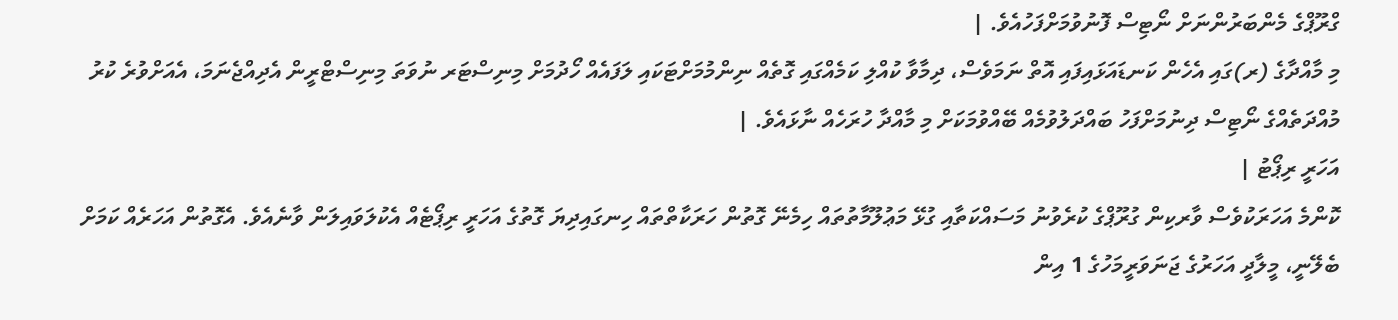ގްރޫޕްގެ މެންބަރުންނަށް ނޯޓިސް ފޮނުވުމަށްފަހުއެވެ. |
މި މާއްދާގެ (ރ)ގައި އެހެން ކަނޑައަޅައިފައި އޮތް ނަމަވެސް، ދިމާވާ ކުއްލި ކަމެއްގައި ގޮތެއް ނިންމުމަށްޓަކައި ލަފައެއް ހޯދުމަށް މިނިސްޓަރ ނުވަތަ މިނިސްޓްރީން އެދިއްޖެނަމަ، އެއަށްވުރެ ކުރު މުއްދަތެއްގެ ނޯޓިސް ދިނުމަށްފަހު ބައްދަލުވުމެއް ބޭއްވުމަކަށް މި މާއްދާ ހުރަހެއް ނާޅައެވެ. |
އަހަރީ ރިޕޯޓު |
ކޮންމެ އަހަރަކުވެސް ވާރކިން ގުރޫޕްގެ ކުރެވުނު މަސައްކަތާއި ގުޅޭ މަޢުލޫމާތުތައް ހިމެނޭ ގޮތުން ހަރަކާތްތައް ހިނގައިދިޔަ ގޮތުގެ އަހަރީ ރިޕޯޓެއް އެކުލަވައިލަން ވާނެއެވެ. އެގޮތުން އަހަރެއް ކަމަށް ބެލޭނީ، މީލާދީ އަހަރުގެ ޖަނަވަރީމަހުގެ 1 އިން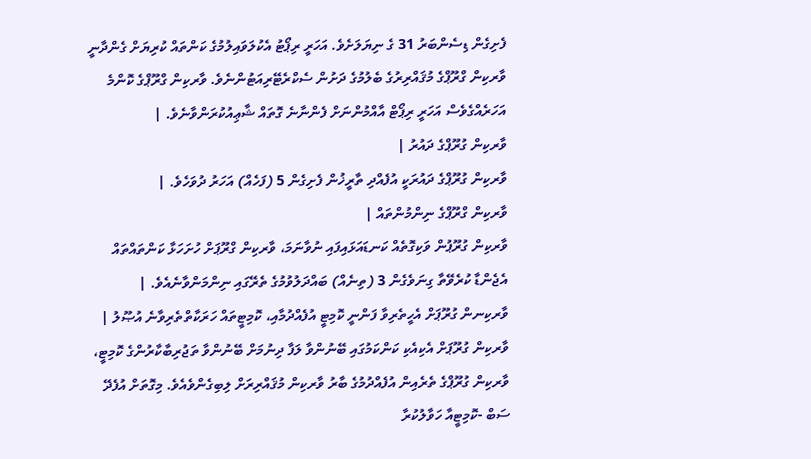ފެށިގެން ޑިސެންބަރު 31 ގެ ނިޔަލަށެވެ. އަހަރީ ރިޕޯޓު އެކުލަވައިލުމުގެ ކަންތައް ކުރިޔަށް ގެންދާނީ ވާރކިން ގްރޫޕްގެ މުޤައްރިރުގެ ބެލުމުގެ ދަށުން ސެކްރެޓޭރިއަޓުންނެވެ. ވާރކިން ގްރޫޕްގެ ކޮންމެ އަހަރެއްގެވެސް އަހަރީ ރިޕޯޓް އާއްމުންނަށް ފެންނާނެ ގޮތައް ޝާޢިއުކުރަންވާނެވެ. |
ވާރކިން ގުރޫޕްގެ ދައުރު |
ވާރކިން ގުރޫޕްގެ ދައުރަކީ އުފެއްދި ތާރީޚުން ފެށިގެން 5 (ފަހެއް) އަހަރު ދުވަހެވެ. |
ވާރކިން ގްރޫޕްގެ ނިންމުންތައް |
ވާރކިން ގުރޫޕުން ވަކިގޮތެއް ކަނޑައަޅައިފައި ނުވާނަމަ، ވާރކިން ގްރޫޕަށް ހުށަހަޅާ ކަންތައްތައް އެޖެންޑާ ކުރެވޭތާ ގިނަވެގެން 3 (ތިނެއް) ބައްދަލުވުމުގެ ތެރޭގައި ނިންމަންވާނެއެވެ. |
ވާރކިނން ގުރޫޕަށް އެހީތެރިވާ ފަންނީ ކޮމިޓީ އުފެއްދުމާއި، ކޮމިޓީތައް ހަރަކާތްތެރިވާނެ އުޞޫލު |
ވާރކިން ގުރޫޕަށް އެކިއެކި ކަންކަމުގައި ބޭނުންވާ ލަފާ ދިނުމަށް ބޭނުންވާ ތަޖުރިބާކާރުންގެ ކޮމިޓީ، ވާރކިން ގުރޫޕްގެ ތެރެއިން އުފެއްދުމުގެ ބާރު ވާރކިން މުޤައްރިރަށް ލިބިގެންވެއެވެ. މިގޮތަށް އުފެދޭ ސަބް -ކޮމިޓީއާ ހަވާލުކުރާ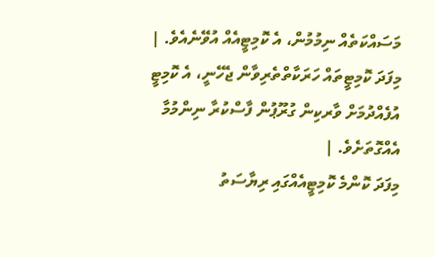މަސައްކަތެއް ނިމުމުން، އެ ކޮމިޓީއެއް އުވޭނެއެވެ. |
މިފަދަ ކޮމިޓީތައް ހަރަކާތްތެރިވާން ޖެހޭނީ، އެ ކޮމިޓީ އުފެއްދުމަށް ވާރކިން ގުރޫޕުން ފާސްކުރާ ނިންމުމާ އެއްގޮތަށެވެ. |
މިފަދަ ކޮންމެ ކޮމިޓީއެއްގައި ރިޔާސަތު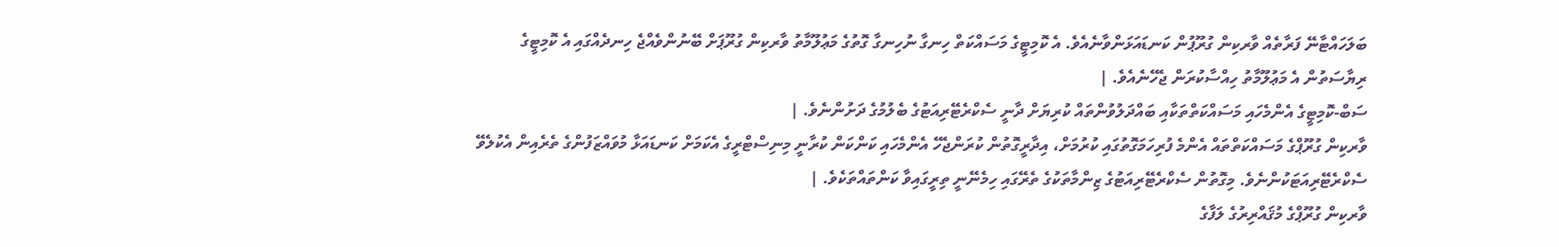ބަލަހައްޓާނޭ ފަރާތެއް ވާރކިން ގުރޫޕުން ކަނޑައަޅަންވާނެއެވެ. އެ ކޮމިޓީގެ މަސައްކަތް ހިނގާ ނުހިނގާ ގޮތުގެ މަޢުލޫމާތު ވާރކިން ގުރޫޕަށް ބޭނުންވެއްޖެ ހިނދެއްގައި އެ ކޮމިޓީގެ ރިޔާސަތުން އެ މަޢުލޫމާތު ހިއްސާކުރަން ޖެހޭނެއެވެ. |
ސަބް-ކޮމިޓީގެ އެންމެހައި މަސައްކަތްތަކާއި ބައްދަލުވުންތައް ކުރިޔަށް ދާނީ ސެކްރެޓޭރިއަޓުގެ ބެލުމުގެ ދަށުންނެވެ. |
ވާރކިން ގުރޫޕްގެ މަސައްކަތްތައް އެންމެ ފުރިހަމަގޮތުގައި ކުރުމަށް، އިދާރީގޮތުން ކުރަންޖެހޭ އެންމެހައި ކަންކަން ކުރާނީ މިނިސްޓްރީގެ އެކަމަށް ކަނޑައަޅާ މުވައްޒަފުންގެ ތެރެއިން އެކުލެވޭ ސެކްރެޓޭރިއަޓަކުންނެވެ. މިގޮތުން ސެކްރެޓޭރިއަޓުގެ ޒިންމާތަކުގެ ތެރޭގައި ހިމެނޭނީ ތިރީގައިވާ ކަންތައްތަކެވެ. |
ވާރކިން ގުރޫޕްގެ މުޤައްރިރުގެ ލަފާގެ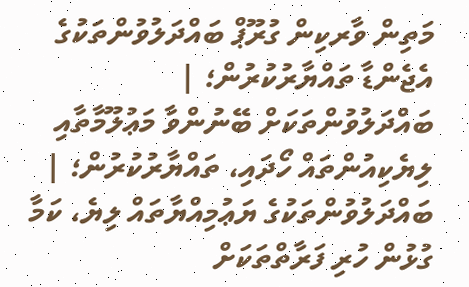މަތިން ވާރކިން ގުރޫޕް ބައްދަލުވުންތަކުގެ އެޖެންޑާ ތައްޔާރުކުރުން؛ |
ބައްދަލުވުންތަކަށް ބޭނުންވާ މަޢުލޫމާތާއި ލިޔެކިއުންތައް ހޯދައި، ތައްޔާރުކުރުން؛ |
ބައްދަލުވުންތަކުގެ ޔަޢުމިއްޔާތައް ލިޔެ، ކަމާ ގުޅުން ހުރި ފަރާތްތަކަށް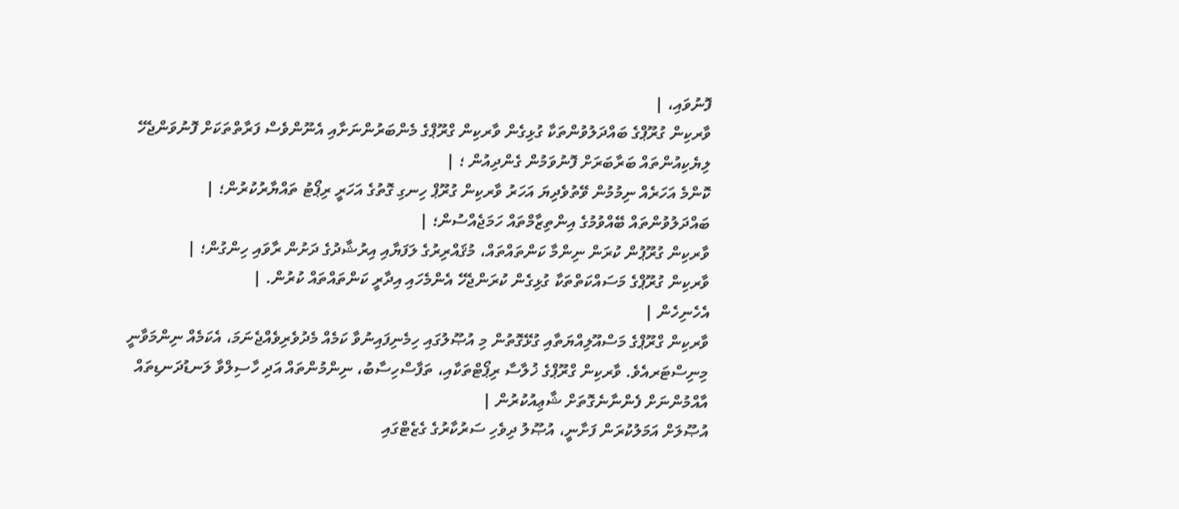ފޮނުވައި، |
ވާރކިން ގުރޫޕްގެ ބައްދަލުވުންތަކާ ގުޅިގެން ވާރކިން ގްރޫޕްގެ މެންބަރުންނަށާއި އެނޫންވެސް ފަރާތްތަކަށް ފޮނުވަންޖެހޭ ލިޔެކިއުންތައް ބަރާބަރަށް ފޮނުވަމުން ގެންދިއުން ؛ |
ކޮންމެ އަހަރެއް ނިމުމުން ވޭތުވެދިޔަ އަހަރު ވާރކިން ގުރޫޕް ހިނގި ގޮތުގެ އަހަރީ ރިޕޯޓު ތައްޔާރުކުރުން؛ |
ބައްދަލުވުންތައް ބޭއްވުމުގެ އިންތިޒާމްތައް ހަމަޖެއްސުން؛ |
ވާރކިން ގުރޫޕުން ކުރަން ނިންމާ ކަންތައްތައް، މުޤައްރިރުގެ ލަފަޔާއި އިރުޝާދުގެ ދަށުން ރާވައި ހިންގުން؛ |
ވާރކިން ގުރޫޕްގެ މަސައްކަތްތަކާ ގުޅިގެން ކުރަންޖެހޭ އެންމެހައި އިދާރީ ކަންތައްތައް ކުރުން. |
އެހެނިހެން |
ވާރކިން ގްރޫޕްގެ މަސްއޫލިއްޔަތާއި ގުޅޭގޮތުން މި އުޞޫލުގައި ހިމެނިފައިނުވާ ކަމެއް މެދުވެރިވެއްޖެނަމަ، އެކަމެއް ނިންމަވާނީ މިނިސްޓަރއެވެ. ވާރކިން ގްރޫޕްގެ ޚުލާސާ ރިޕޯޓްތަކާއި، ތަފާސްހިސާބު، ނިންމުންތައް އަދި ހާސިލްވާ ލަނޑުދަނޑިތައް އާއްމުންނަށް ފެންނާނެގޮތަށް ޝާޢިއުކުރުން |
އުޞޫލަށް އަމަލުކުރަން ފަށާނީ، އުޞޫލު ދިވެހި ސަރުކާރުގެ ގެޒެޓްގައި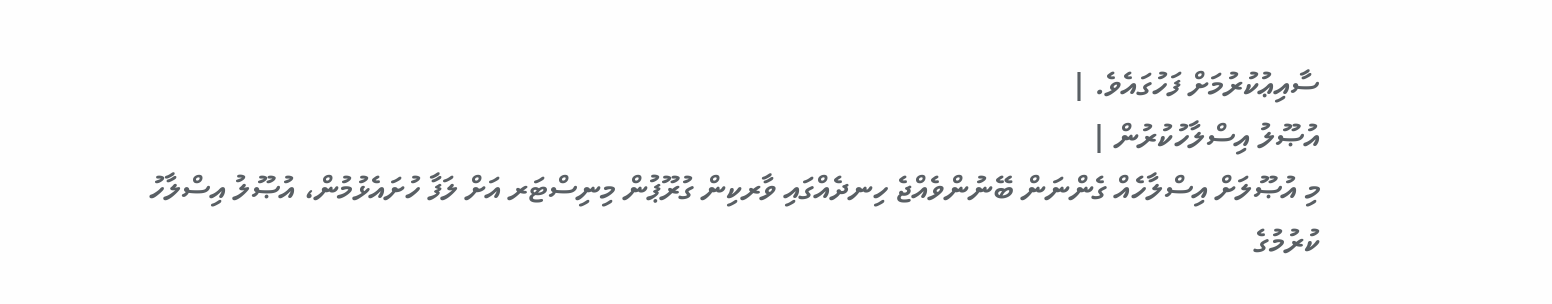ސާއިޢުކުރުމަށް ފަހުގައެވެ. |
އުޞޫލު އިސްލާހުކުރުން |
މި އުޞޫލަށް އިސްލާހެއް ގެންނަން ބޭނުންވެއްޖެ ހިނދެއްގައި ވާރކިން ގުރޫޕުން މިނިސްޓަރ އަށް ލަފާ ހުށައެޅުމުން، އުޞޫލު އިސްލާހު ކުރުމުގެ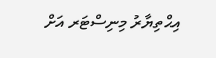އިޙްތިޔާރު މިނިސްޓަރ އަށް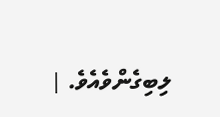ލިބިގެންވެއެވެ. |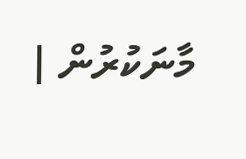މާނަކުރުން |